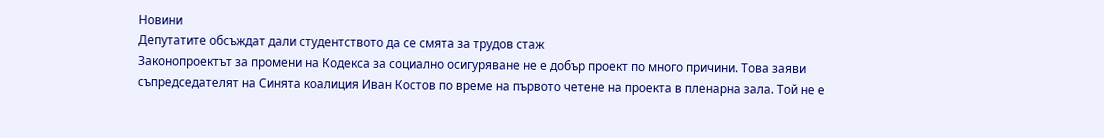Новини
Депутатите обсъждат дали студентството да се смята за трудов стаж
Законопроектът за промени на Кодекса за социално осигуряване не е добър проект по много причини. Това заяви съпредседателят на Синята коалиция Иван Костов по време на първото четене на проекта в пленарна зала. Той не е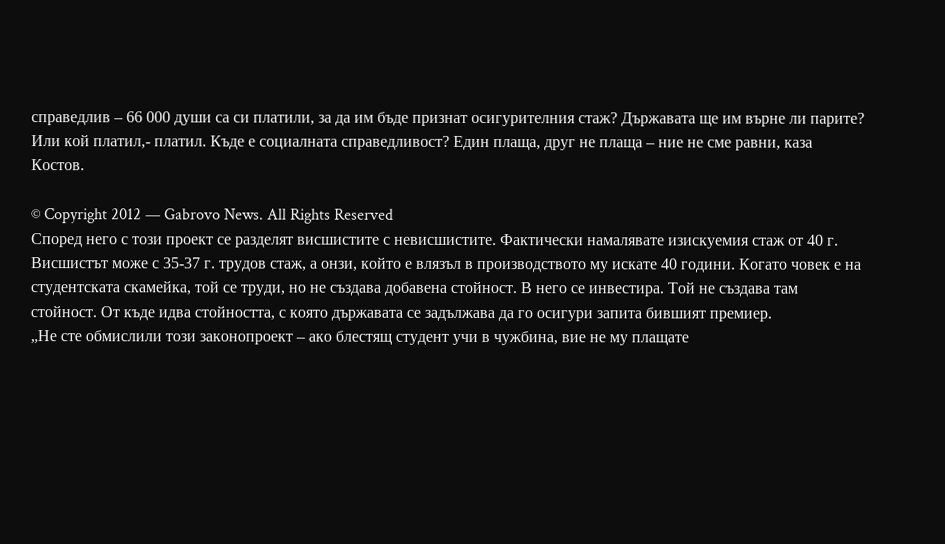справедлив – 66 000 души са си платили, за да им бъде признат осигурителния стаж? Държавата ще им върне ли парите? Или кой платил,- платил. Къде е социалната справедливост? Един плаща, друг не плаща – ние не сме равни, каза Костов.

© Copyright 2012 — Gabrovo News. All Rights Reserved
Според него с този проект се разделят висшистите с невисшистите. Фактически намалявате изискуемия стаж от 40 г. Висшистът може с 35-37 г. трудов стаж, а онзи, който е влязъл в производството му искате 40 години. Когато човек е на студентската скамейка, той се труди, но не създава добавена стойност. В него се инвестира. Той не създава там стойност. От къде идва стойността, с която държавата се задължава да го осигури запита бившият премиер.
„Не сте обмислили този законопроект – ако блестящ студент учи в чужбина, вие не му плащате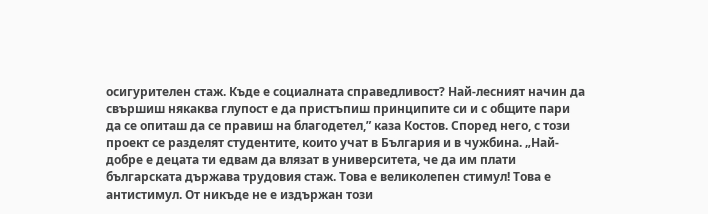осигурителен стаж. Къде е социалната справедливост? Най-лесният начин да свършиш някаква глупост е да пристъпиш принципите си и с общите пари да се опиташ да се правиш на благодетел,” каза Костов. Според него, с този проект се разделят студентите, които учат в България и в чужбина. „Най-добре е децата ти едвам да влязат в университета, че да им плати българската държава трудовия стаж. Това е великолепен стимул! Това е антистимул. От никъде не е издържан този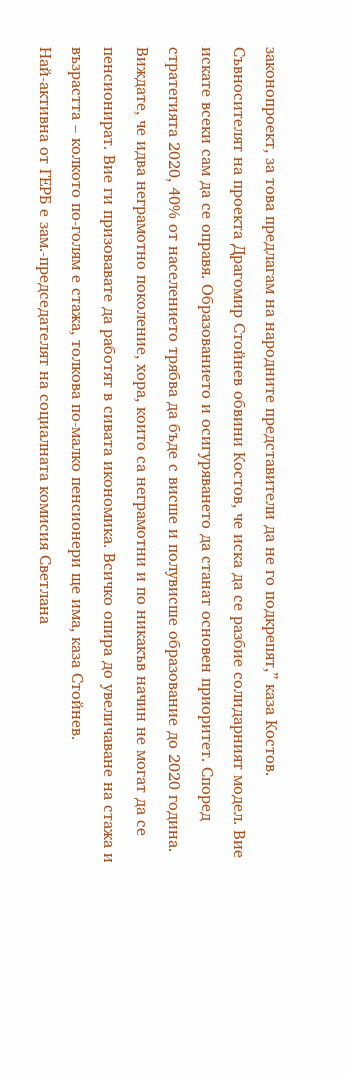законопроект, за това предлагам на народните представители да не го подкрепят,” каза Костов.
Съвносителят на проекта Драгомир Стойнев обвини Костов, че иска да се разбие солидарният модел. Вие искате всеки сам да се оправя. Образованието и осигуряването да станат основен приоритет. Според стратегията 2020, 40% от населението трябва да бъде с висше и полувисше образование до 2020 година. Виждате, че идва неграмотно поколение, хора, които са неграмотни и по никакъв начин не могат да се пенсионират. Вие ги призовавате да работят в сивата икономика. Всичко опира до увеличаване на стажа и възрастта – колкото по-голям е стажа, толкова по-малко пенсионери ще има, каза Стойнев.
Най-активна от ГЕРБ е зам.-председателят на социалната комисия Светлана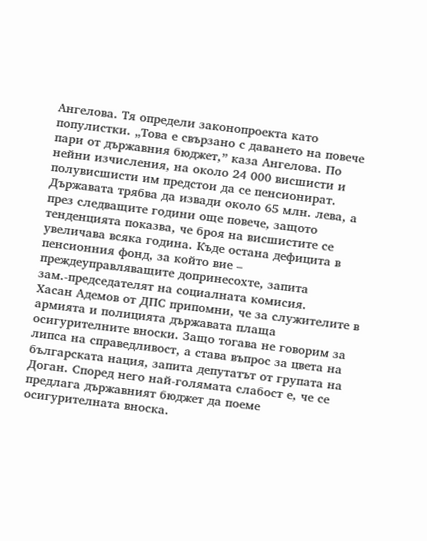Ангелова. Тя определи законопроекта като популистки. „Това е свързано с даването на повече пари от държавния бюджет,” каза Ангелова. По нейни изчисления, на около 24 000 висшисти и полувисшисти им предстои да се пенсионират. Държавата трябва да извади около 65 млн. лева, а през следващите години още повече, защото тенденцията показва, че броя на висшистите се увеличава всяка година. Къде остана дефицита в пенсионния фонд, за който вие – преждеуправляващите допринесохте, запита зам.-председателят на социалната комисия.
Хасан Адемов от ДПС припомни, че за служителите в армията и полицията държавата плаща осигурителните вноски. Защо тогава не говорим за липса на справедливост, а става въпрос за цвета на българската нация, запита депутатът от групата на Доган. Според него най-голямата слабост е, че се предлага държавният бюджет да поеме осигурителната вноска.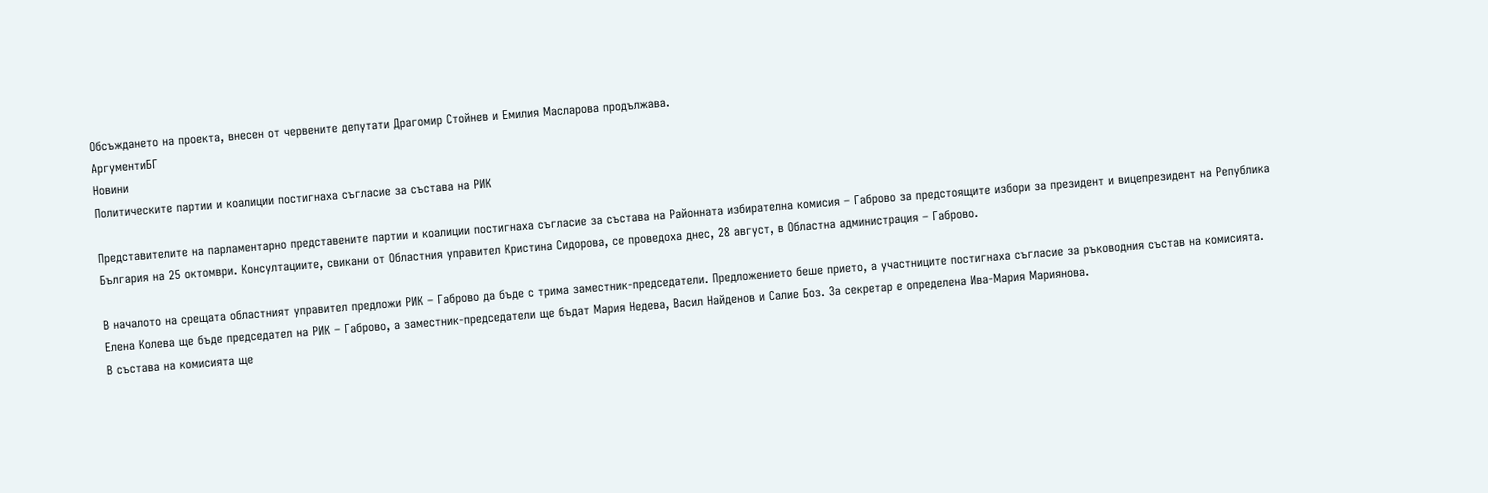Обсъждането на проекта, внесен от червените депутати Драгомир Стойнев и Емилия Масларова продължава.
АргументиБГ
Новини
Политическите партии и коалиции постигнаха съгласие за състава на РИК

Представителите на парламентарно представените партии и коалиции постигнаха съгласие за състава на Районната избирателна комисия – Габрово за предстоящите избори за президент и вицепрезидент на Република България на 25 октомври. Консултациите, свикани от Областния управител Кристина Сидорова, се проведоха днес, 28 август, в Областна администрация – Габрово.

В началото на срещата областният управител предложи РИК – Габрово да бъде с трима заместник-председатели. Предложението беше прието, а участниците постигнаха съгласие за ръководния състав на комисията. Елена Колева ще бъде председател на РИК – Габрово, а заместник-председатели ще бъдат Мария Недева, Васил Найденов и Салие Боз. За секретар е определена Ива-Мария Мариянова.
В състава на комисията ще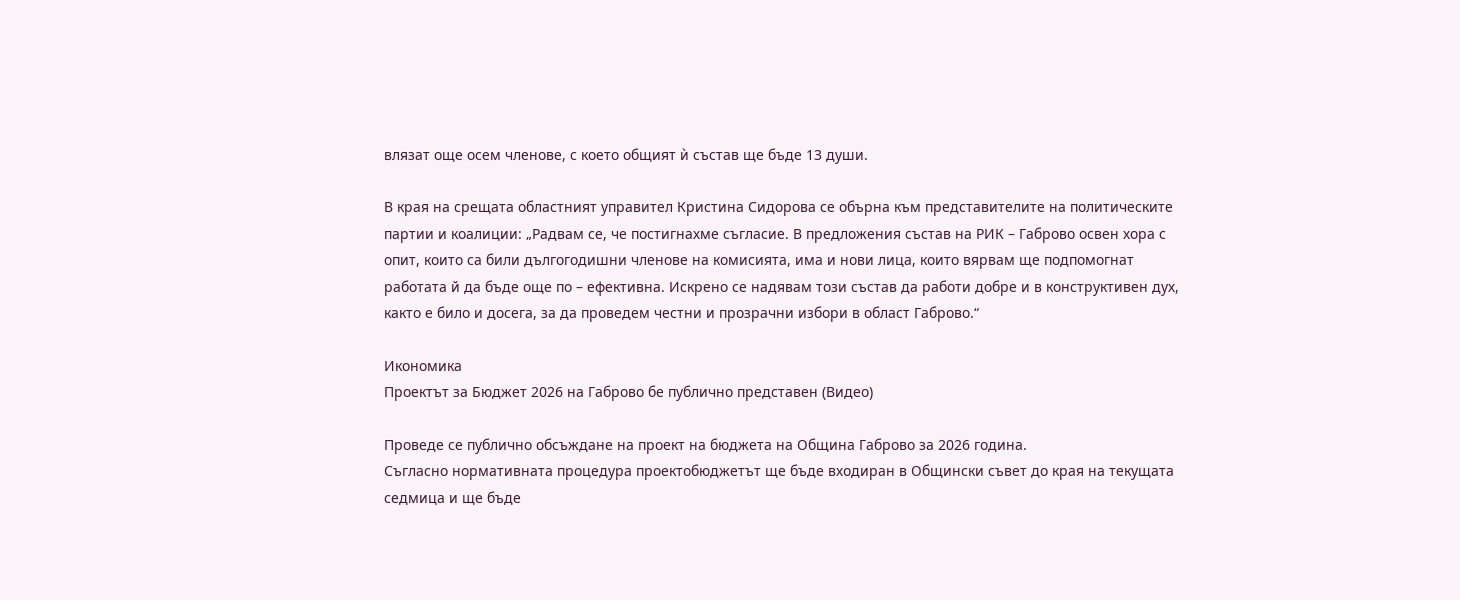влязат още осем членове, с което общият ѝ състав ще бъде 13 души.

В края на срещата областният управител Кристина Сидорова се обърна към представителите на политическите партии и коалиции: „Радвам се, че постигнахме съгласие. В предложения състав на РИК – Габрово освен хора с опит, които са били дългогодишни членове на комисията, има и нови лица, които вярвам ще подпомогнат работата й да бъде още по – ефективна. Искрено се надявам този състав да работи добре и в конструктивен дух, както е било и досега, за да проведем честни и прозрачни избори в област Габрово.“

Икономика
Проектът за Бюджет 2026 на Габрово бе публично представен (Видео)

Проведе се публично обсъждане на проект на бюджета на Община Габрово за 2026 година.
Съгласно нормативната процедура проектобюджетът ще бъде входиран в Общински съвет до края на текущата седмица и ще бъде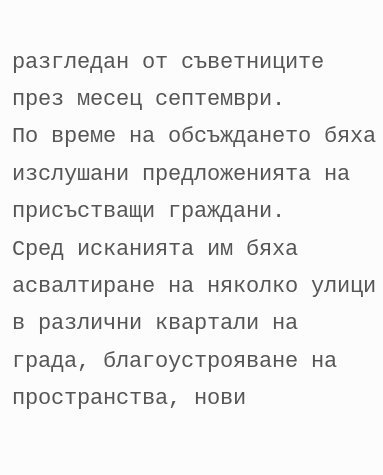разгледан от съветниците през месец септември.
По време на обсъждането бяха изслушани предложенията на присъстващи граждани.
Сред исканията им бяха асвалтиране на няколко улици в различни квартали на града, благоустрояване на пространства, нови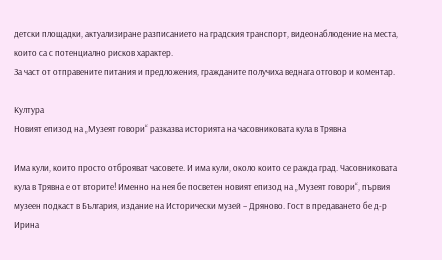детски площадки, актуализиране разписанието на градския транспорт, видеонаблюдение на места, които са с потенциално рисков характер.
За част от отправените питания и предложения, гражданите получиха веднага отговор и коментар.

Култура
Новият епизод на „Музеят говори“ разказва историята на часовниковата кула в Трявна

Има кули, които просто отброяват часовете. И има кули, около които се ражда град. Часовниковата кула в Трявна е от вторите! Именно на нея бе посветен новият епизод на „Музеят говори“, първия музеен подкаст в България, издание на Исторически музей – Дряново. Гост в предаването бе д-р Ирина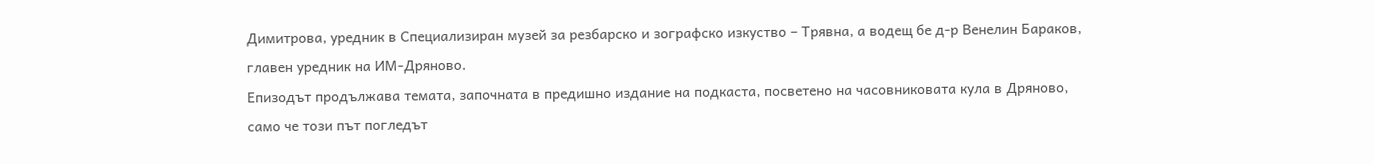Димитрова, уредник в Специализиран музей за резбарско и зографско изкуство – Трявна, а водещ бе д-р Венелин Бараков, главен уредник на ИМ-Дряново.
Епизодът продължава темата, започната в предишно издание на подкаста, посветено на часовниковата кула в Дряново, само че този път погледът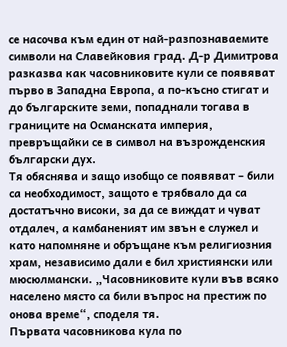се насочва към един от най-разпознаваемите символи на Славейковия град. Д-р Димитрова разказва как часовниковите кули се появяват първо в Западна Европа, а по-късно стигат и до българските земи, попаднали тогава в границите на Османската империя, превръщайки се в символ на възрожденския български дух.
Тя обяснява и защо изобщо се появяват – били са необходимост, защото е трябвало да са достатъчно високи, за да се виждат и чуват отдалеч, а камбаненият им звън е служел и като напомняне и обръщане към религиозния храм, независимо дали е бил християнски или мюсюлмански. „Часовниковите кули във всяко населено място са били въпрос на престиж по онова време“, споделя тя.
Първата часовникова кула по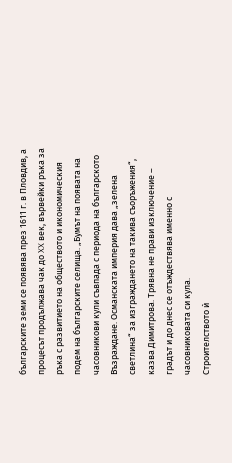българските земи се появява през 1611 г. в Пловдив, а процесът продължава чак до XX век, вървейки ръка за ръка с развитието на обществото и икономическия подем на българските селища. „Бумът на появата на часовникови кули съвпада с периода на българското Възраждане. Османската империя дава „зелена светлина“ за изграждането на такива съоръжения“, казва Димитрова. Трявна не прави изключение – градът и до днес се отъждествява именно с часовниковата си кула.
Строителството ѝ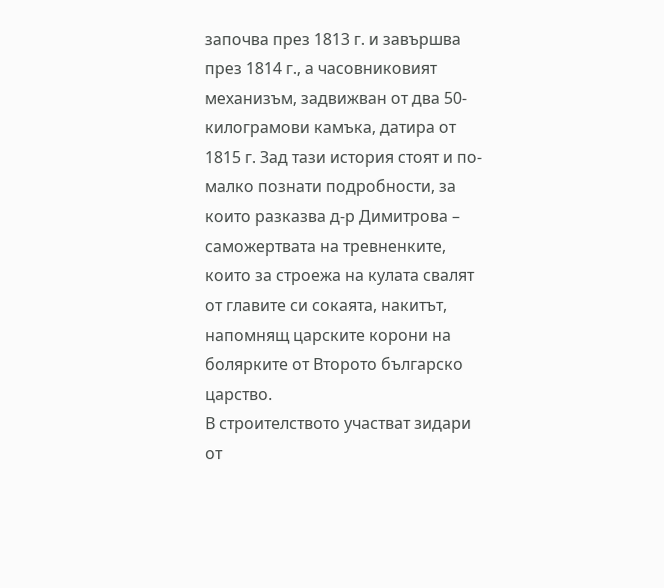започва през 1813 г. и завършва през 1814 г., а часовниковият механизъм, задвижван от два 50-килограмови камъка, датира от 1815 г. Зад тази история стоят и по-малко познати подробности, за които разказва д-р Димитрова – саможертвата на тревненките, които за строежа на кулата свалят от главите си сокаята, накитът, напомнящ царските корони на болярките от Второто българско царство.
В строителството участват зидари от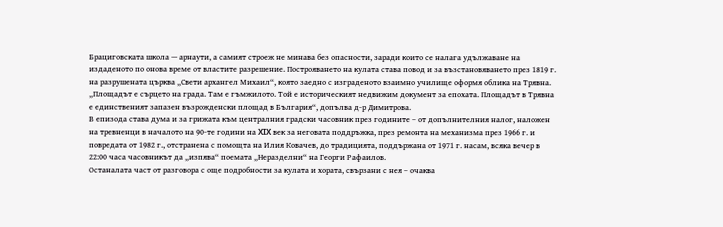Брациговската школа — арнаути, а самият строеж не минава без опасности, заради които се налага удължаване на издаденото по онова време от властите разрешение. Построяването на кулата става повод и за възстановяването през 1819 г. на разрушената църква „Свети архангел Михаил“, която заедно с изграденото взаимно училище оформя облика на Трявна. „Площадът е сърцето на града. Там е гъмжилото. Той е историческият недвижим документ за епохата. Площадът в Трявна е единственият запазен възрожденски площад в България“, допълва д-р Димитрова.
В епизода става дума и за грижата към централния градски часовник през годините – от допълнителния налог, наложен на тревненци в началото на 90-те години на XIX век за неговата поддръжка, през ремонта на механизма през 1966 г. и повредата от 1982 г., отстранена с помощта на Илия Ковачев, до традицията, поддържана от 1971 г. насам, всяка вечер в 22:00 часа часовникът да „изпява“ поемата „Неразделни“ на Георги Рафаилов.
Останалата част от разговора с още подробности за кулата и хората, свързани с нея – очаква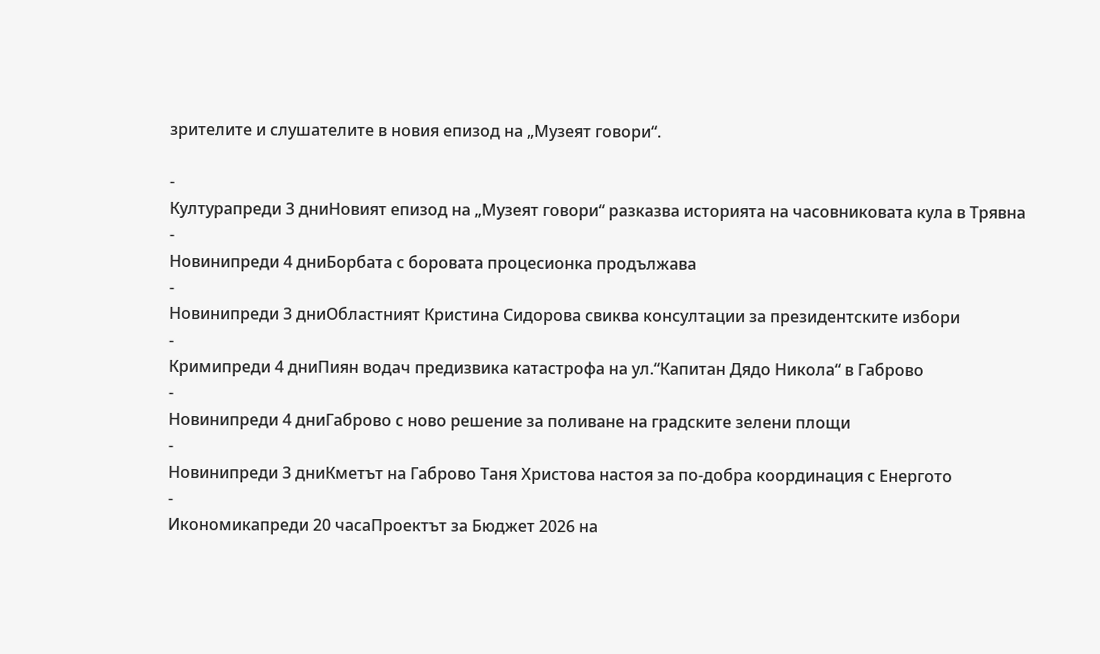зрителите и слушателите в новия епизод на „Музеят говори“.

-
Културапреди 3 дниНовият епизод на „Музеят говори“ разказва историята на часовниковата кула в Трявна
-
Новинипреди 4 дниБорбата с боровата процесионка продължава
-
Новинипреди 3 дниОбластният Кристина Сидорова свиква консултации за президентските избори
-
Кримипреди 4 дниПиян водач предизвика катастрофа на ул.“Капитан Дядо Никола“ в Габрово
-
Новинипреди 4 дниГаброво с ново решение за поливане на градските зелени площи
-
Новинипреди 3 дниКметът на Габрово Таня Христова настоя за по-добра координация с Енергото
-
Икономикапреди 20 часаПроектът за Бюджет 2026 на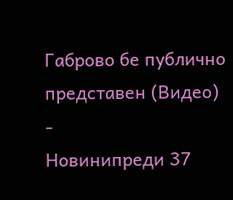Габрово бе публично представен (Видео)
-
Новинипреди 37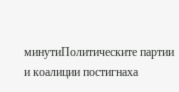минутиПолитическите партии и коалиции постигнаха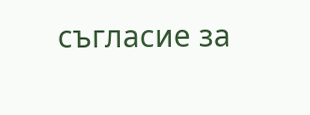съгласие за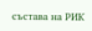състава на РИК